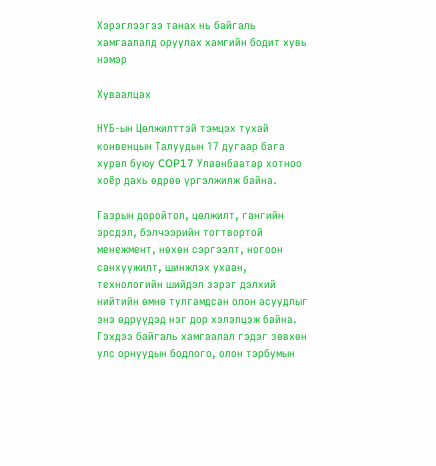Хэрэглээгээ танах нь байгаль хамгаалалд оруулах хамгийн бодит хувь нэмэр

Хуваалцах

НҮБ-ын Цөлжилттэй тэмцэх тухай конвенцын Талуудын 17 дугаар бага хурал буюу COP17 Улаанбаатар хотноо хоёр дахь өдрөө үргэлжилж байна.

Газрын доройтол, цөлжилт, гангийн эрсдэл, бэлчээрийн тогтвортой менежмент, нөхөн сэргээлт, ногоон санхүүжилт, шинжлэх ухаан, технологийн шийдэл зэрэг дэлхий нийтийн өмнө тулгамдсан олон асуудлыг энэ өдрүүдэд нэг дор хэлэлцэж байна. Гэхдээ байгаль хамгаалал гэдэг зөвхөн улс орнуудын бодлого, олон тэрбумын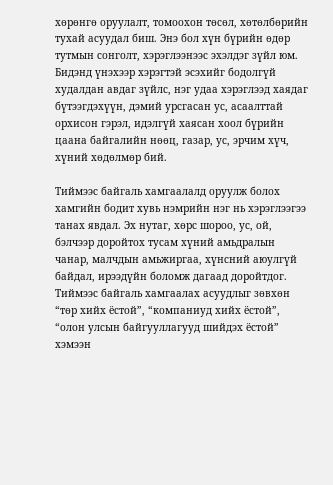хөрөнгө оруулалт, томоохон төсөл, хөтөлбөрийн тухай асуудал биш. Энэ бол хүн бүрийн өдөр тутмын сонголт, хэрэглээнээс эхэлдэг зүйл юм. Бидэнд үнэхээр хэрэгтэй эсэхийг бодолгүй худалдан авдаг зүйлс, нэг удаа хэрэглээд хаядаг бүтээгдэхүүн, дэмий урсгасан ус, асаалттай орхисон гэрэл, идэлгүй хаясан хоол бүрийн цаана байгалийн нөөц, газар, ус, эрчим хүч, хүний хөдөлмөр бий.

Тиймээс байгаль хамгаалалд оруулж болох хамгийн бодит хувь нэмрийн нэг нь хэрэглээгээ танах явдал. Эх нутаг, хөрс шороо, ус, ой, бэлчээр доройтох тусам хүний амьдралын чанар, малчдын амьжиргаа, хүнсний аюулгүй байдал, ирээдүйн боломж дагаад доройтдог. Тиймээс байгаль хамгаалах асуудлыг зөвхөн “төр хийх ёстой”, “компаниуд хийх ёстой”, “олон улсын байгууллагууд шийдэх ёстой” хэмээн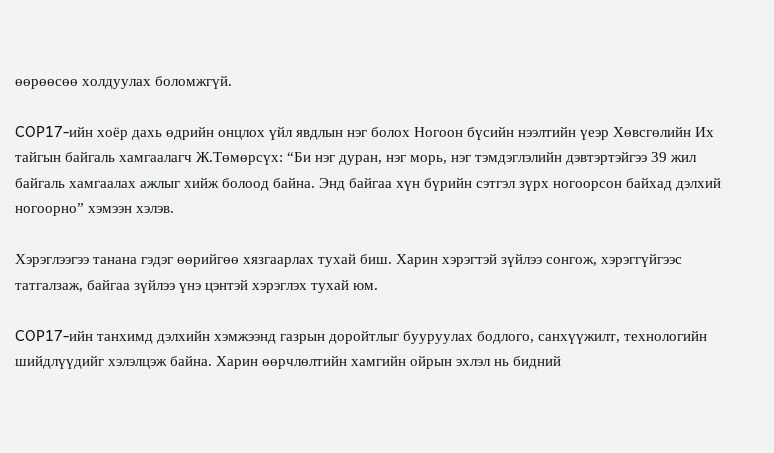өөрөөсөө холдуулах боломжгүй.

COP17-ийн хоёр дахь өдрийн онцлох үйл явдлын нэг болох Ногоон бүсийн нээлтийн үеэр Хөвсгөлийн Их тайгын байгаль хамгаалагч Ж.Төмөрсүх: “Би нэг дуран, нэг морь, нэг тэмдэглэлийн дэвтэртэйгээ 39 жил байгаль хамгаалах ажлыг хийж болоод байна. Энд байгаа хүн бүрийн сэтгэл зүрх ногоорсон байхад дэлхий ногоорно” хэмээн хэлэв.

Хэрэглээгээ танана гэдэг өөрийгөө хязгаарлах тухай биш. Харин хэрэгтэй зүйлээ сонгож, хэрэггүйгээс татгалзаж, байгаа зүйлээ үнэ цэнтэй хэрэглэх тухай юм.

COP17-ийн танхимд дэлхийн хэмжээнд газрын доройтлыг бууруулах бодлого, санхүүжилт, технологийн шийдлүүдийг хэлэлцэж байна. Харин өөрчлөлтийн хамгийн ойрын эхлэл нь бидний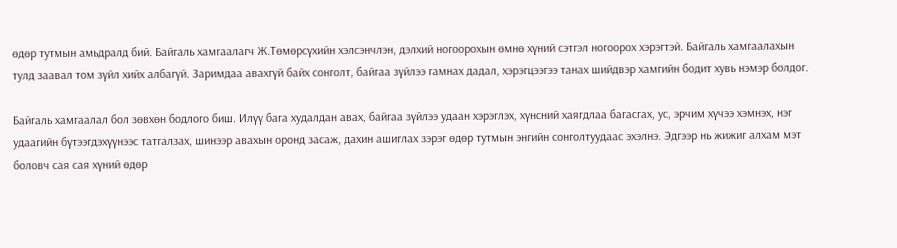өдөр тутмын амьдралд бий. Байгаль хамгаалагч Ж.Төмөрсүхийн хэлсэнчлэн, дэлхий ногоорохын өмнө хүний сэтгэл ногоорох хэрэгтэй. Байгаль хамгаалахын тулд заавал том зүйл хийх албагүй. Заримдаа авахгүй байх сонголт, байгаа зүйлээ гамнах дадал, хэрэгцээгээ танах шийдвэр хамгийн бодит хувь нэмэр болдог.

Байгаль хамгаалал бол зөвхөн бодлого биш. Илүү бага худалдан авах, байгаа зүйлээ удаан хэрэглэх, хүнсний хаягдлаа багасгах, ус, эрчим хүчээ хэмнэх, нэг удаагийн бүтээгдэхүүнээс татгалзах, шинээр авахын оронд засаж, дахин ашиглах зэрэг өдөр тутмын энгийн сонголтуудаас эхэлнэ. Эдгээр нь жижиг алхам мэт боловч сая сая хүний өдөр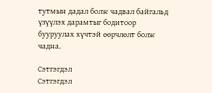тутмын дадал болж чадвал байгальд үзүүлэх дарамтыг бодитоор бууруулах хүчтэй өөрчлөлт болж чадна.

Сэтгэгдэл
Сэтгэгдэл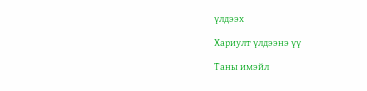үлдээх

Хариулт үлдээнэ үү

Таны имэйл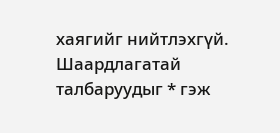хаягийг нийтлэхгүй. Шаардлагатай талбаруудыг * гэж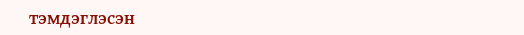тэмдэглэсэн